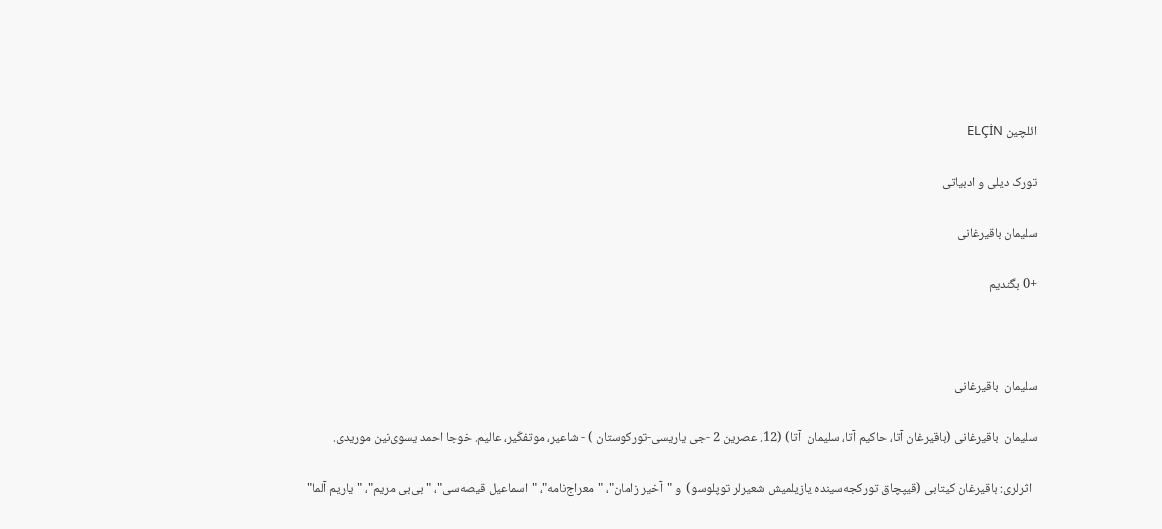ائلچین ELÇİN

تورک دیلی و ادبیاتی

سلیمان باقیرغانی

+0 بگندیم



سلیمان  باقیرغانی

سلیمان  باقیرغانی (باقیرغان آتا، حاکیم آتا، سلیمان  آتا) (12. عصرین 2 -جی یاریسی-تورکوستان ) - شاعیر، موتفکّیر، عالیم. خوجا احمد یسوی‌نین موریدی.

  اثرلری: باقیرغان کیتابی (قیپچاق تورکجه‌سینده یازیلمیش شعیرلر توپلوسو)  و "آخیر زامان"، "معراج‌نامه"، "اسماعیل قیصه‌سی"، "بی‌بی مریم"، "یاریم آلما"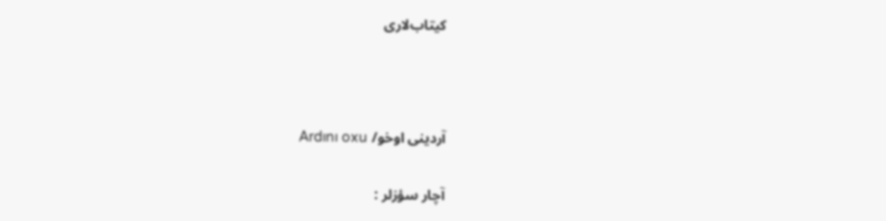کیتاب‌لاری



آردینی اوخو/ Ardını oxu

آچار سؤزلر :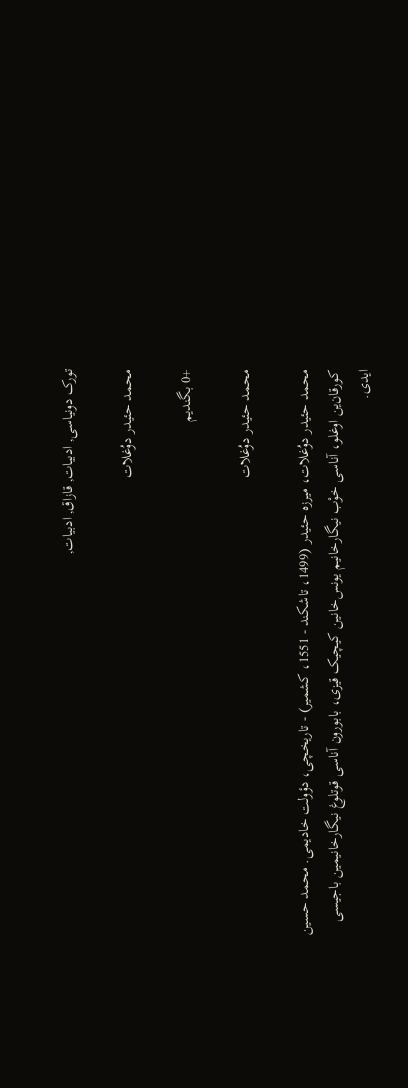تورک دونیاسی, ادبیات, قازاق, ادبیات,

محمد حئیدر دوُغلات‌

+0 بگندیم

محمد حئیدر دوُغلات‌

محمد حئیدر دوُغلات، میرزه حئیدر (1499، تاشکند - 1551، کشمیر) - تاریخچی، دؤولت خادیمی. محمد حسین کور‌قان‌ین اوغلو، آناسی خوْب نیگارخانیم یونس‌خانین کیچیک قیزی، بابورون آناسی قوتلوغ نیگارخانیمین باجیسی ایدی.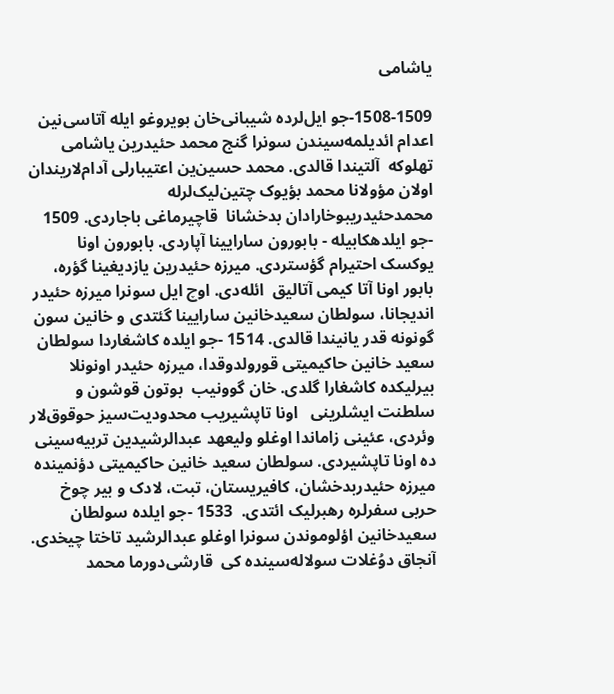یاشامی

1508-1509-جو ایل‌لرده شیبانی‌خان بویروغو ایله آتاسی‌نین اعدام ائدیلمه‌سیندن سونرا گنج محمد حئیدرین یاشامی تهلوکه  آلتیندا قالدی. محمد حسین‌ین اعتیبارلی آدام‌لاریندان اولان مؤولانا محمد بؤیوک چتین‌لیک‌لرله محمدحئیدریبوخارادان بدخشانا  قاچیرماغی باجاردی. 1509 -جو ایلدهکابیله - بابورون سارایینا آپاردی. بابورون اونا یوکسک احتیرام گؤستردی. میرزه حئیدرین یازدیغینا گؤره، بابور اونا آتا کیمی آتالیق  ائله‌دی. اوچ ایل سونرا میرزه حئیدر اندیجانا، سولطان سعیدخانین سارایینا گئتدی و خانین سون گونونه قدر یانیندا قالدی. 1514 -جو ایلده کاشغاردا سولطان سعید خانین حاکیمیتی قورولدوقدا، میرزه حئیدر اونونلا بیرلیکده کاشغارا گلدی. خان گوونیب  بوتون قوشون و سلطنت ایشلرینی   اونا تاپشیریب محدودیت‌سیز حوقوق‌لار وئردی، عئینی زاماندا اوغلو ولیعهد عبدالرشیدین تربیه‌سینی ده اونا تاپشیردی. سولطان سعید خانین حاکیمیتی دؤنمینده میرزه حئیدربدخشان، کافیریستان، تبت، لادک و بیر چوخ حربی سفرلره رهبرلیک ائتدی.  1533 -جو ایلده سولطان سعیدخانین اؤلوموندن سونرا اوغلو عبدالرشید تاختا چیخدی. آنجاق دوُغلات سولاله‌سینده کی  قارشی‌دورما محمد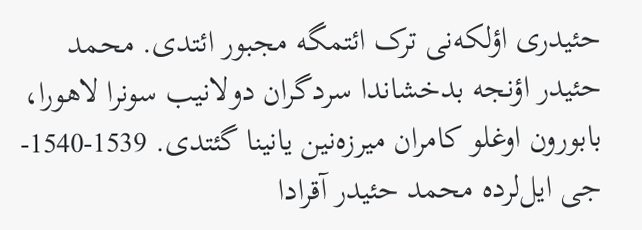حئیدری اؤلکه‌نی ترک ائتمگه مجبور ائتدی. محمد حئیدر اؤنجه بدخشاندا سردگران دولانیب سونرا لاهورا، بابورون اوغلو کامران میرزه‌نین یانینا گئتدی. 1539-1540-جی ایل‌لرده محمد حئیدر آقرادا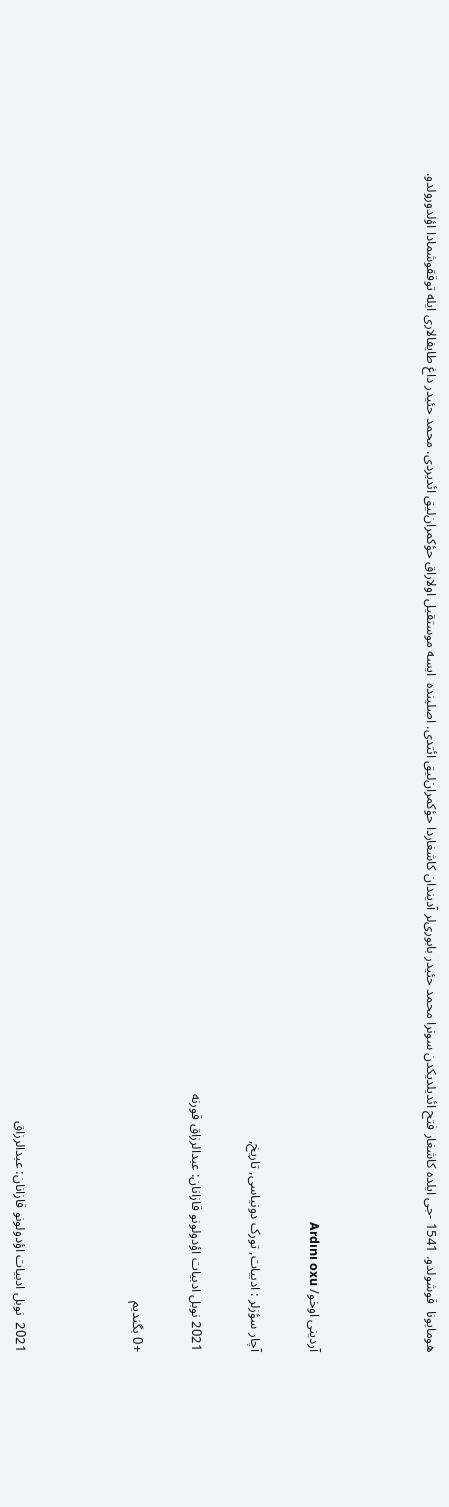هومایونا  قوشولدو. 1541 -جی ایلده کاشغار فتح ائدیلدیکدن سونرا محمد حئیدر بابوری‌لر آدیندان کاشغاردا حؤکمران‌لیق ائتدی. اصلینده  ایسه موستقیل اولاراق حؤکمران‌لیق ائدیردی. محمد حئیدر داغ طایفالاری ایله توققوشمادا اؤلدورولدو.



آردینی اوخو/ Ardını oxu

آچار سؤزلر : ادبیات, تورک دونیاسی, تاریخ,

2021 نوبل ادبیات اؤدولونو قازانان: عبدالرزاق قورنه

+0 بگندیم



2021  نوبل ادبیات اؤدولونو قازانان: عبدالرزاق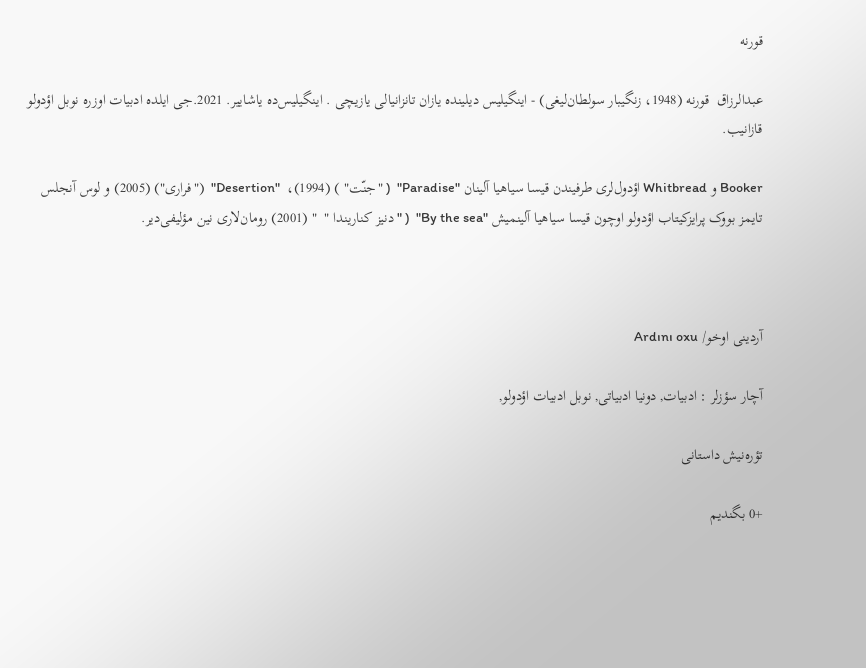قورنه

عبدالرزاق  قورنه (1948، زنگیبار سولطان‌لیغی) - اینگیلیس دیلینده یازان تانزانیالی یازیچی . اینگیلیس‌ده یاشاییر. 2021.جی ایلده ادبیات اوزره نوبل اؤدولو قازانیب.

Booker و Whitbread اؤدول‌لری طرفیندن قیسا سیاهیا آلینان "Paradise"  ( "جنّت" ) (1994)،  "Desertion"  ("فراری") (2005) و لوس آنجلس تایمز بووک پرایزکیتاب اؤدولو اوچون قیسا سیاهیا آلینمیش "By the sea"  ( " دنیز کناریندا "  " (2001) رومان‌لاری نین مؤلیفی‌دیر.



آردینی اوخو/ Ardını oxu

آچار سؤزلر : ادبیات, دونیا ادبیاتی, نوبل ادبیات اؤدولو,

تؤره‌نیش داستانی

+0 بگندیم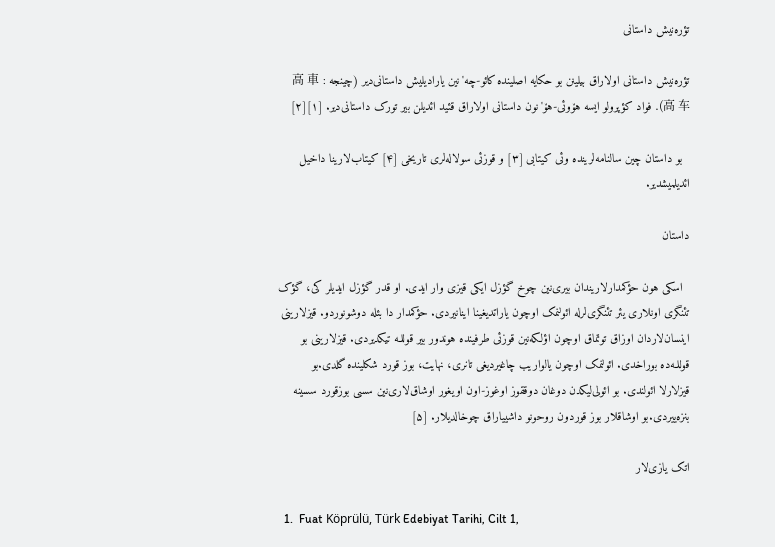تؤره‌نیش داستانی

تؤره‌نیش داستانی اولاراق بیلینن بو حکایه اصلینده کائو-چه'نین یارادیلیش داستانی‌دیر (چینجه : 高 車 高 车). فواد کؤپرولو ایسه هۆوئی-هۆ'نون داستانی اولاراق قئید ائدیلن بیر تورک داستانی‌دیر. [۱][۲]

  بو داستان چین سالنامه‌لرینده وئی کیتابی [۳] و قوزئی سولاله‌لری تاریخی [۴] کیتاب‌لارینا داخیل ائدیلمیشدیر.

داستان

  اسکی هون حؤکمدارلاریندان بیری‌نین چوخ گؤزل ایکی قیزی وار ایدی. او قدر گؤزل ایدیلر کی، گؤک تئنگری اونلاری یئر تئنگری‌لرله ائولنمک اوچون یاراتدیغینا اینانیردی. حؤکمدار دا بئله دوشونوردو. قیزلارینی اینسان‌لاردان اوزاق توتماق اوچون اؤلکه‌نین قوزئی طرفینده هوندور بیر قوللـه تیکدیردی. قیزلارینی بو قوللـه‌ده بوراخدی. ائولنمک اوچون یالواریب چاغیردیغی تانری، نهایت، بوز قورد شکلینده گلدی.بو قیزلارلا ائولندی. بو ائولی‌لیکدن دوغان دوققوز اوغوز-اون اویغور اوشاق‌لاری‌نین سسی بوزقورد سسینه بنزه‌ییردی.بو اوشاقلار بوز قوردون روحونو داشییاراق چوخالدیلار. [۵]

اتک یازی‌لار

  1.  Fuat Köprülü, Türk Edebiyat Tarihi, Cilt 1,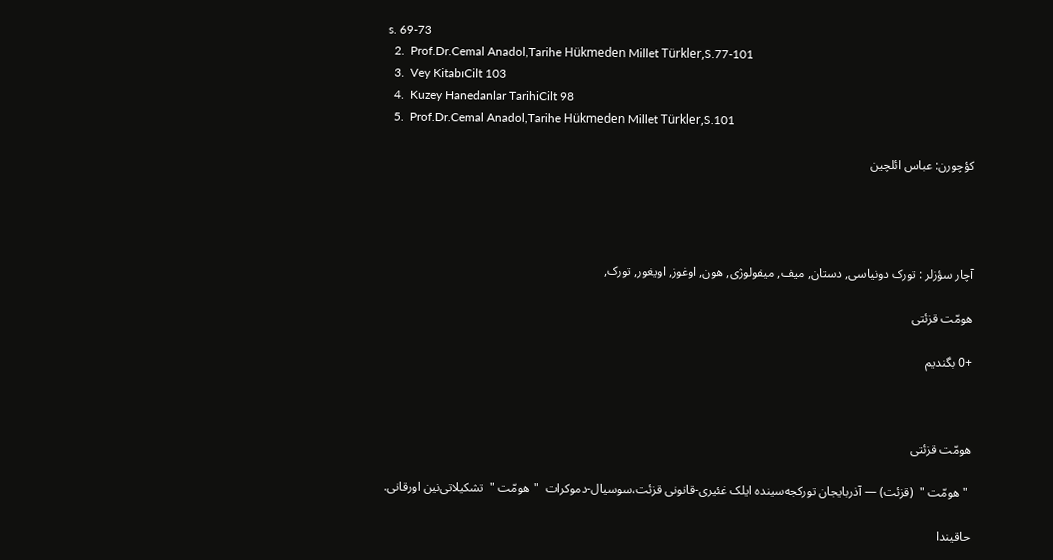s. 69-73
  2.  Prof.Dr.Cemal Anadol,Tarihe Hükmeden Millet Türkler,S.77-101
  3.  Vey KitabıCilt 103
  4.  Kuzey Hanedanlar TarihiCilt 98
  5.  Prof.Dr.Cemal Anadol,Tarihe Hükmeden Millet Türkler,S.101

کؤچورن: عباس ائلچین




آچار سؤزلر : تورک دونیاسی, دستان, میف, میفولوژی, هون, اوغوز, اویغور, تورک,

هومّت قزئتی

+0 بگندیم



هومّت قزئتی

 " هومّت "  (قزئت) — آذربایجان تورکجه‌سینده ایلک غئیری-قانونی قزئت،سوسیال-دموکرات  "هومّت "  تشکیلاتی‌نین اورقانی.

حاقیندا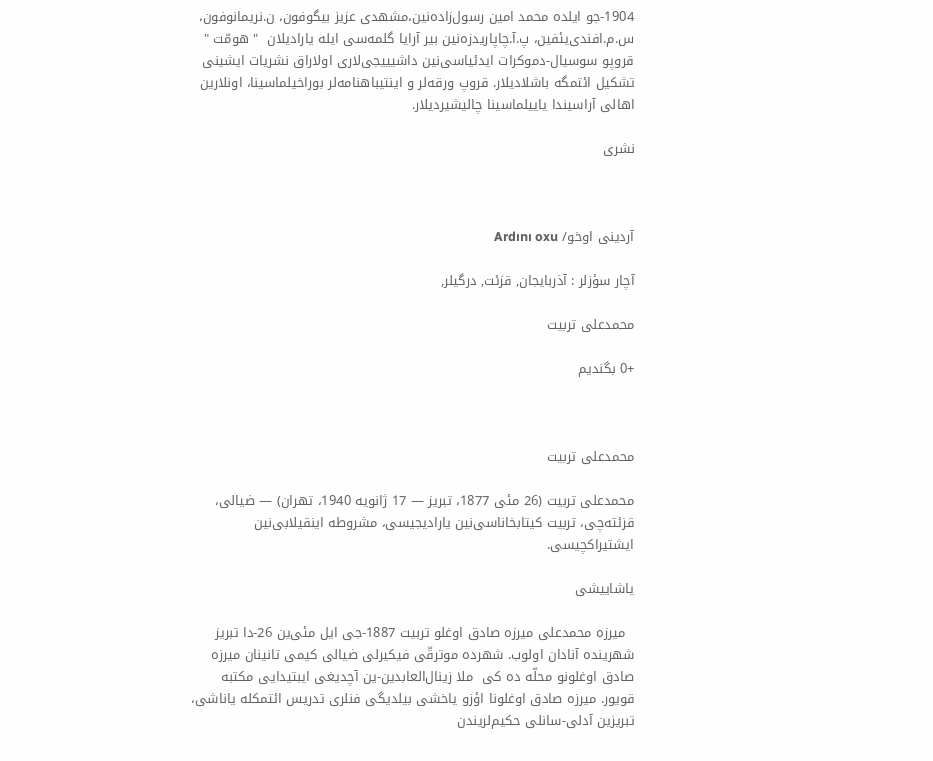1904-جو ایلده محمد امین رسول‌زاده‌نین،مشهدی عزیز بیگوفون، ن.نریمانوفون، س.م.افندی‌یئفین، پ.آ.چاپاریدزه‌نین بیر آرایا گلمه‌سی ایله یارادیلان  " هومّت "  قروپو سوسیال-دموکرات ایدئیاسی‌نین داشیییجی‌لاری اولاراق نشریات ایشینی تشکیل ائتمگه باشلادیلار. قروپ ورقه‌لر و اینتیباهنامه‌لر بوراخیلماسینا، اونلارین اهالی آراسیندا یاییلماسینا چالیشیردیلار.

نشری



آردینی اوخو/ Ardını oxu

آچار سؤزلر : آذربایجان, قزئت, درگیلر,

محمدعلی تربیت

+0 بگندیم



محمدعلی تربیت

محمدعلی تربیت (26 مئی 1877، تبریز — 17 ژانویه 1940، تهران) — ضیالی، قزئته‌چی، تربیت کیتابخاناسی‌نین یارادیجیسی، مشروطه اینقیلابی‌نین ایشتیراکچیسی.

یاشاییشی

  میرزه محمدعلی میرزه صادق اوغلو تربیت 1887-جی ایل مئی‌ین 26-دا تبریز شهرینده آنادان اولوب. شهرده موترقّی فیکیرلی ضیالی کیمی تانینان میرزه صادق اوغلونو محلّه ده کی  ملا زینال‌العابدین-ین آچدیغی ایبتیدایی مکتبه قویور. میرزه صادق اوغلونا اؤزو یاخشی بیلدیگی فنلری تدریس ائتمکله یاناشی، تبریزین آدلی-سانلی حکیم‌لریندن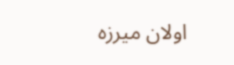اولان میرزه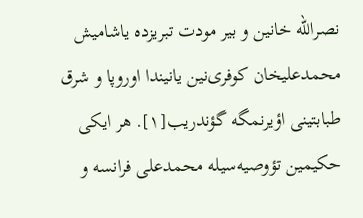نصرالله‌ خانین و بیر مودت تبریزده یاشامیش محمدعلیخان کوفری‌نین یانیندا اوروپا و شرق طبابتینی اؤیرنمگه گؤندریب[۱]. هر ایکی حکیمین تؤوصیه‌سیله محمدعلی فرانسه و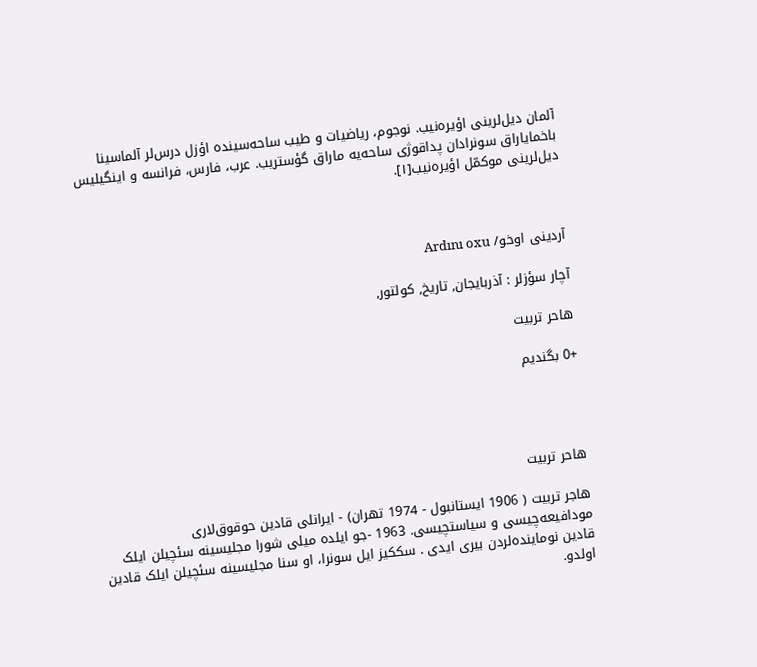آلمان دیل‌لرینی اؤیره‌نیب. نوجوم، ریاضیات و طیب ساحه‌سینده اؤزل درس‌لر آلماسینا باخمایاراق سونرادان پداقوژی ساحه‌یه ماراق گؤستریب. عرب، فارس، فرانسه و اینگیلیس دیل‌لرینی موکمّل اؤیره‌نیب[۱].



آردینی اوخو/ Ardını oxu

آچار سؤزلر : آذربایجان, تاریخ, کولتور,

هاحر تربیت

+0 بگندیم




هاحر تربیت

هاجر تربیت ( 1906 ایستانبول - 1974 تهران) - ایرانلی قادین حوقوق‌لاری مودافیعه‌چیسی و سیاستچیسی. 1963 -جو ایلده میلی شورا مجلیسینه سئچیلن ایلک قادین نوماینده‌لردن بیری ایدی . سککیز ایل سونرا، او سنا مجلیسینه سئچیلن ایلک قادین اولدو‌.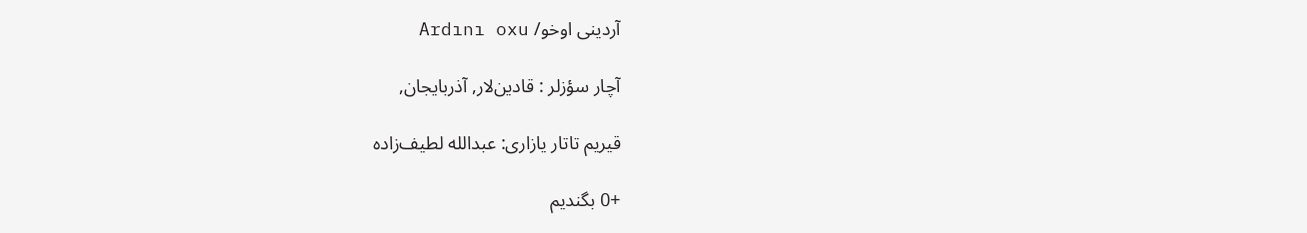آردینی اوخو/ Ardını oxu

آچار سؤزلر : قادین‌لار, آذربایجان,

قیریم تاتار یازاری: عبدالله لطیف‌زاده

+0 بگندیم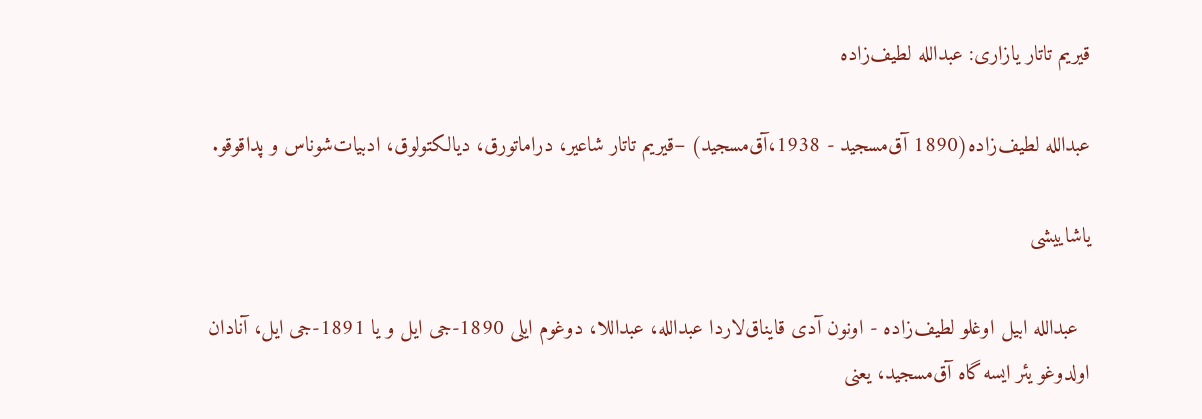قیریم تاتار یازاری: عبدالله لطیف‌زاده

عبدالله لطیف‌زاده(1890 آق‌مسجید - 1938،آق‌مسجید) –قیریم تاتار شاعیر، دراماتورق، دیالکتولوق، ادبیات‌شوناس و پداقوقو.

یاشاییشی

  عبدالله ابیل اوغلو لطیف‌زاده - اونون آدی قایناق‌لاردا عبدالله، عبداللا، دوغوم ایلی 1890-جی ایل و یا 1891-جی ایل، آنادان اولدوغو یئر ایسه گاه آق‌مسجید، یعنی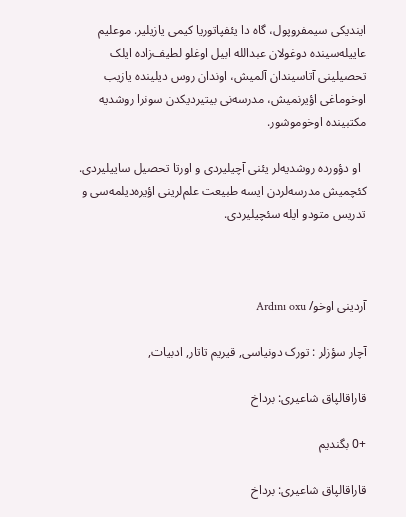ایندیکی سیمفروپول، گاه دا یئفپاتوریا کیمی یازیلیر. موعلیم عاییله‌سینده دوغولان عبدالله ابیل اوغلو لطیف‌زاده ایلک تحصیلینی آتاسیندان آلمیش، اوندان روس دیلینده یازیب اوخوماغی اؤیرنمیش، مدرسه‌نی بیتیردیکدن سونرا روشدیه مکتبینده اوخوموشور.

  او دؤورده روشدیه‌لر یئنی آچیلیردی و اورتا تحصیل ساییلیردی. کئچمیش مدرسه‌لردن ایسه طبیعت علم‌لرینی اؤیره‌دیلمه‌سی و تدریس متودو ایله سئچیلیردی.



آردینی اوخو/ Ardını oxu

آچار سؤزلر : تورک دونیاسی, قیریم تاتار, ادبیات,

قاراقالپاق شاعیری: برداخ

+0 بگندیم

قاراقالپاق شاعیری: برداخ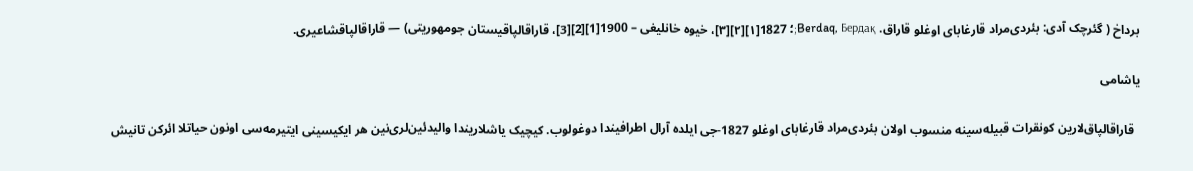برداخ ( گئرچک آدی: بئردی‌مراد قارغابای اوغلو قاراق. Berdaq, Бердақ;؛ 1827[۱][۲][۳]، خیوه خانلیغی – 1900[1][2][3]، قاراقالپاقیستان جومهوریتی) — قاراقالپاقشاعیری.

یاشامی

  قاراقالپاق‌لارین کونقرات قبیله‌سینه منسوب اولان بئردی‌مراد قارغابای اوغلو 1827-جی ایلده آرال اطرافیندا دوغولوب. کیچیک یاشلاریندا والیدئین‌لری‌نین هر ایکیسینی ایتیرمه‌سی اونون حیاتلا ائرکن تانیش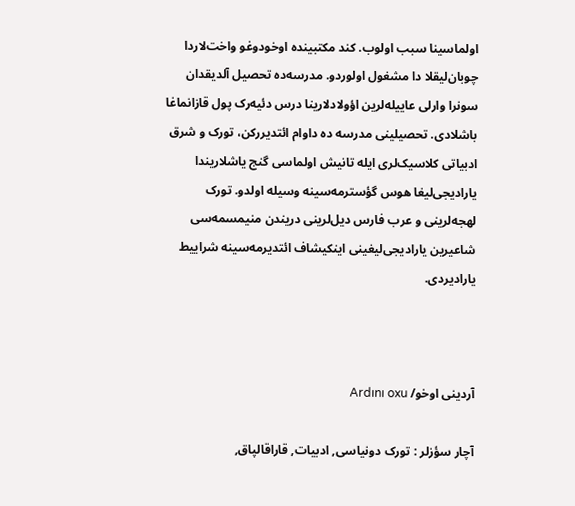اولماسینا سبب اولوب. کند مکتبینده اوخودوغو واخت‌لاردا چوبان‌لیقلا دا مشغول اولوردو. مدرسه‌ده تحصیل آلدیقدان سونرا وارلی عاییله‌لرین اؤولادلارینا درس دئیه‌رک پول قازانماغا باشلادی. تحصیلینی مدرسه ده داوام ائتدیررکن، تورک و شرق ادبیاتی کلاسیک‌لری ایله تانیش اولماسی گنج یاشلاریندا یارادیجی‌لیغا هوس گؤسترمه‌سینه وسیله اولدو. تورک لهجه‌لرینی و عرب فارس دیل‌لرینی دریندن منیمسمه‌سی شاعیرین یارادیجی‌لیغینی اینکیشاف ائتدیرمه‌سینه شراییط یارادیردی.



آردینی اوخو/ Ardını oxu

آچار سؤزلر : تورک دونیاسی, ادبیات, قاراقالپاق,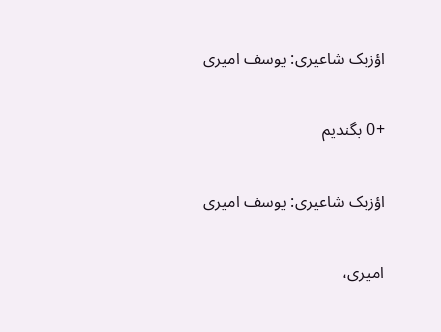اؤزبک شاعیری: یوسف امیری

+0 بگندیم

اؤزبک شاعیری: یوسف امیری

امیری،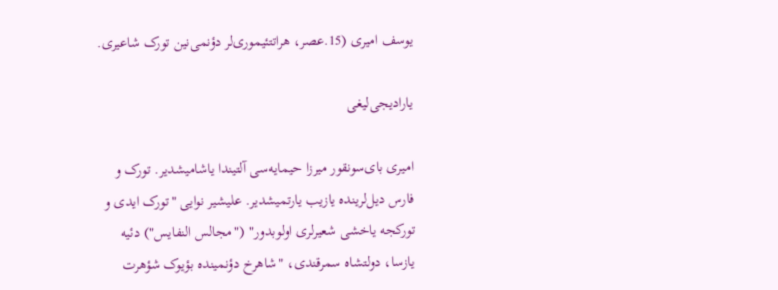یوسف امیری (15.عصر، هراتتئیموری‌لر دؤنمی‌نین تورک شاعیری.

یارادیجی‌لیغی

امیری بای‌سونقور میرزا حیمایه‌سی‌ آلتیندا یاشامیشدیر. تورک و فارس دیل‌لرینده یازیب یارتمیشدیر. علیشیر نوایی "تورک ایدی و تورکجه یاخشی شعیرلری اولوبدور" ("مجالس النفایس") دئیه یازسا، دولتشاه سمرقندی، "شاهرخ دؤنمینده بؤیوک شؤهرت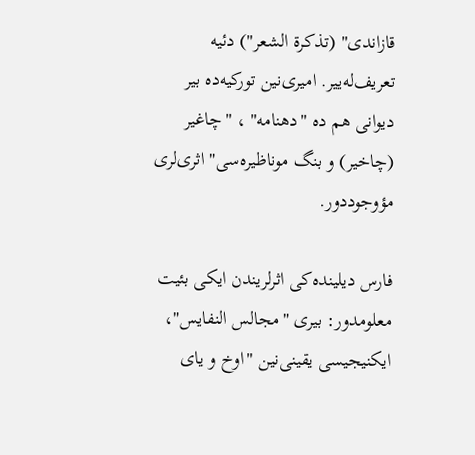قازاندی" (تذکرة الشعر") دئیه تعریف‌له‌ییر. امیری‌نین تورکیه‌ده بیر دیوانی هم ده "دهنامه" ، "چاغیر (چاخیر) و بنگ موناظیره‌سی" اثری‌لری مؤوجوددور.

فارس دیلینده‌کی اثرلریندن ایکی بئیت معلومدور: بیری "مجالس النفایس"، ایکنیجیسی یقینی‌نین "اوخ و یای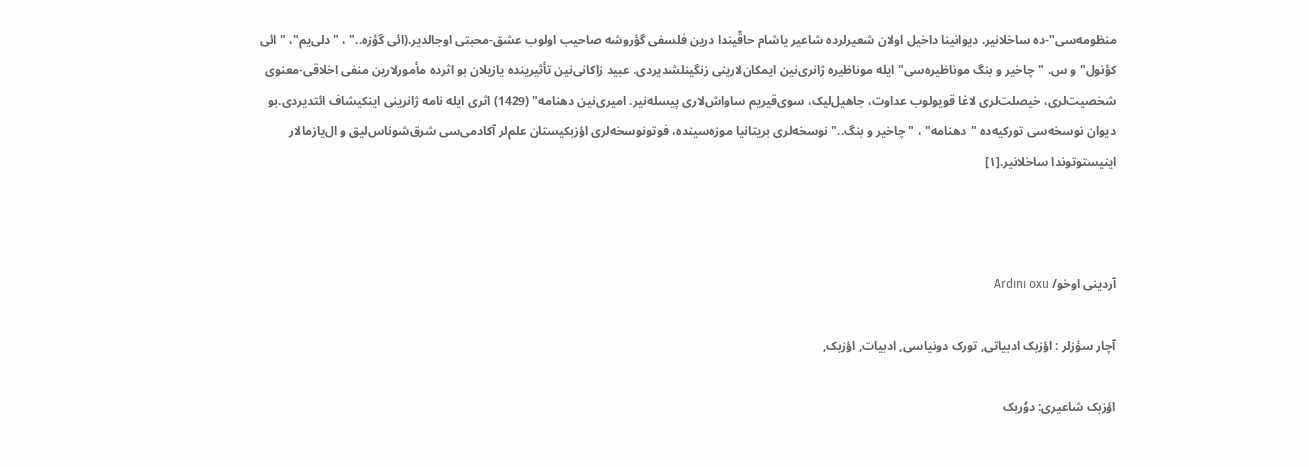منظومه‌سی"-ده ساخلانیر. دیوانینا داخیل اولان شعیرلرده شاعیر یاشام حاقّیندا درین فلسفی گؤروشه صاحیب اولوب عشق-محبتی اوجالدیر.(ائی گؤزه.." ، "د‌لی‌یم"، "ائی کؤنول" و س. "چاخیر و بنگ موناظیره‌سی" ایله موناظیره ژانری‌نین ایمکان‌لارینی زنگینلشدیردی. عبید زاکانی‌نین تأثیرینده یازیلان بو اثرده مأمورلارین منفی اخلاقی-معنوی شخصیت‌لری، خیصلت‌لری لاغا قویولوب عداوت، جاهیل‌لیک، سوی‌قیریم ساوا‌ش‌لاری پیسله‌نیر. امیری‌نین دهنامه" (1429) اثری ایله نامه ژانرینی اینکیشاف ائتدیردی.بو دیوان نوسخه‌سی تورکیه‌ده "دهنامه" ، " چاخیر و بنگ.." نوسخه‌لری بریتانیا موزه‌سینده، فوتو‌نوسخه‌لری اؤزبکیستان علم‌لر آکادمی‌سی شرق‌شوناس‌لیق و ال‌یازمالار اینیستوتوندا ساخلانیر.[۱]



آردینی اوخو/ Ardını oxu

آچار سؤزلر : اؤزبک ادبیاتی, تورک دونیاسی, ادبیات, اؤزبک,

اؤزبک شاعیری: دوُربک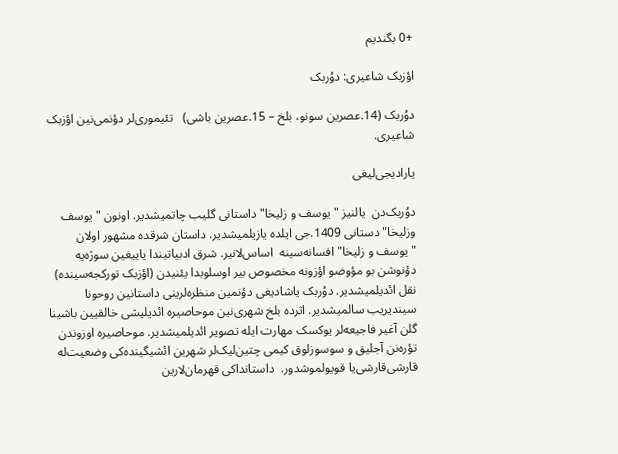+0 بگندیم

اؤزبک شاعیری: دوُربک

دوُربک (14.عصرین سونو، بلخ – 15.عصرین باشی)   تئیموری‌لر دؤنمی‌نین اؤزبک شاعیری.

یارادیجی‌لیغی

دوُربک‌دن  یالنیز "یوسف و زلیخا" داستانی گلیب چاتمیشدیر. اونون " یوسف وزلیخا" دستانی 1409.جی ایلده یازیلمیشدیر. داستان شرقده مشهور اولان "یوسف و زلیخا" افسانه‌سینه  اساس‌لانیر. شرق ادبیاتیندا یاییغین سوژه‌یه دؤنوشن بو مؤوضو اؤزونه مخصوص بیر اوسلوبدا یئنیدن (اؤزبک تورکجه‌سینده) نقل ائدیلمیشدیر. دوُربک یاشادیغی دؤنمین منظره‌لرینی داستانین روحونا سیندیریب سالمیشدیر. اثرده بلخ شهری‌نین موحاصیره ائدیلیشی خالقیین باشینا گلن آغیر فاجیعه‌لر یوکسک مهارت ایله تصویر ائدیلمیشدیر. موحاصیره‌ اوزوندن تؤره‌نن آجلیق و سوسوزلوق کیمی چتین‌لیک‌لر شهرین ائشیگینده‌کی وضعیت‌له قارشی‌قارشی‌یا قویولموشدور.  داستانداکی قهرمان‌لارین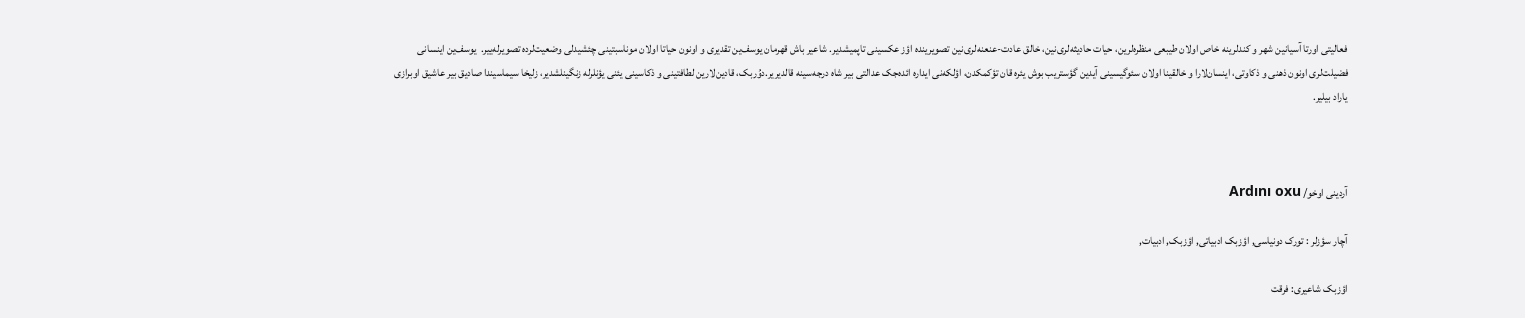فعالیتی اورتا آسیانین شهر و کندلرینه خاص اولان طیبعی منظره‌لرین، حیات حادیثه‌لری‌نین، خالق عادت-عنعنه‌لری‌نین تصویرینده اؤز عکسینی تاپمیشدیر. شاعیر باش قهرمان یوسف‌ین تقدیری و اونون حیاتا اولان موناسبتینی چئشیدلی وضعیت‌لرده تصویرله‌ییر.  یوسف‌ین اینسانی فضیلت‌لری اونون ذهنی و ذکاوتی، اینسان‌لارا و خالقینا اولان سئوگیسینی آیدین گؤستریب بوش یئره قان تؤکمکدن، اؤلکه‌نی ایداره‌ ائده‌جک عدالتی بیر شاه درجه‌سینه قالدیریر.دوُربک، قادین‌لارین لطافتینی و ذکاسینی یئنی یؤنلرله زنگینلشدیر، زلیخا سیماسیندا صادیق بیر عاشیق اوبرازی یاراد بیلیر.



آردینی اوخو/ Ardını oxu

آچار سؤزلر : تورک دونیاسی, اؤزبک ادبیاتی, اؤزبک, ادبیات,

اؤزبک شاعیری: فرقت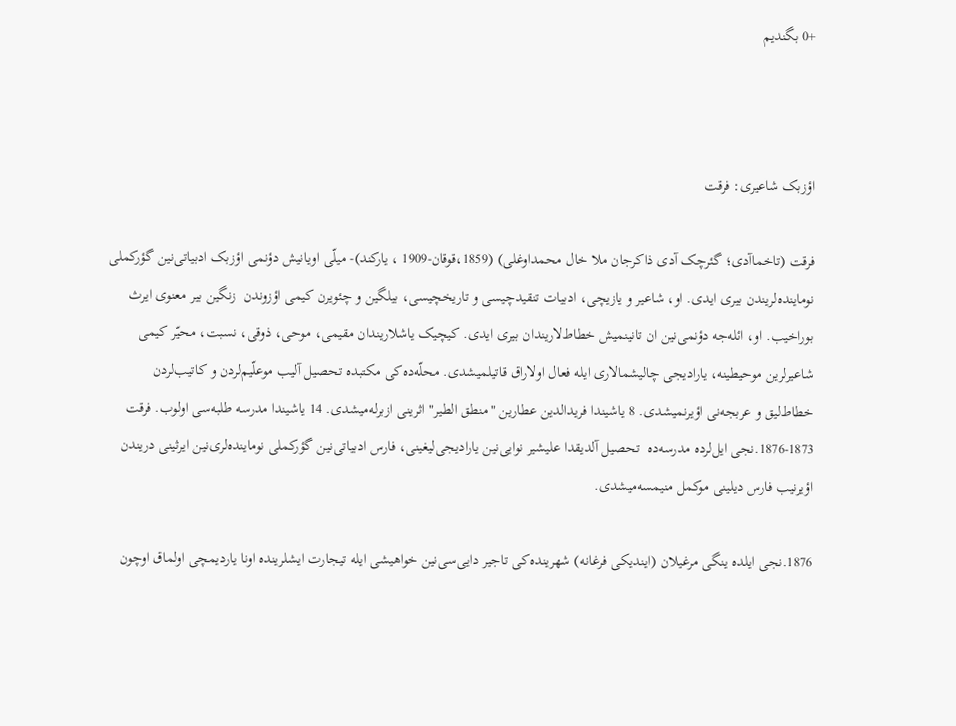+0 بگندیم



اؤزبک شاعیری: فرقت

فرقت (تاخماآدی؛ گئرچک آدی ذاکرجان ملا خال‌ محمداوغلی) (1859،قوقان-1909 ، یارکند)- میلّی اویانیش دؤنمی اؤزبک ادبیاتی‌نین گؤرکملی نوماینده‌لریندن بیری‌ ایدی. او، شاعیر و یازیچی، ادبیات تنقیدچیسی و تاریخچیسی، بیلگین و چئویرن کیمی اؤزوندن  زنگین بیر معنوی ایرث بوراخیب. او، ائله‌جه دؤنمی‌نین ان تانینمیش خطاط‌لاریندان بیری ایدی. کیچیک یاشلاریندان مقیمی، موحی، ذوقی، نسبت، محیّر کیمی شاعیرلرین موحیطینه، یارادیجی‌ چالیشمالاری ایله فعال اولاراق قاتیلمیشدی. محلّه‌ده‌کی مکتبده تحصیل آلیب موعلّیم‌لردن و کاتیب‌لردن خطاط‌لیق و عربجه‌نی اؤیرنمیشدی. 8 یاشیندا فریدالدین عطارین "منطق الطیر" اثرینی ازبرله‌میشدی. 14 یاشیندا مدرسه طلبه‌سی اولوب. فرقت 1873-1876.نجی ایل‌لرده مدرسه‌ده  تحصیل آلدیقدا علیشیر نوایی‌نین یارادیجی‌لیغینی، فارس ادبیاتی‌نین گؤرکملی نوماینده‌لری‌نین ایرثینی دریندن اؤیرنیب فارس دیلینی موکمل منیمسه‌میشدی.

1876.نجی ایلده ینگی مرغیلان (ایندیکی فرغانه) شهرینده‌کی تاجیر دایی‌سی‌نین خواهیشی ایله تیجارت ایشلرینده اونا یاردیمچی اولماق اوچون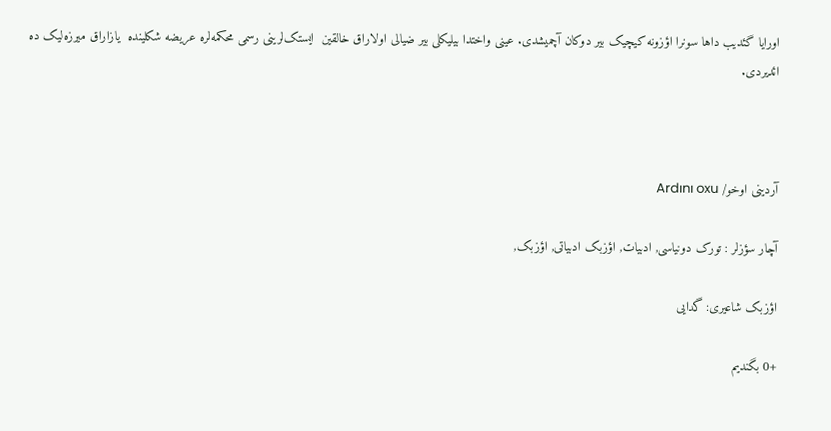اورایا گئدیب داها سونرا اؤزونه کیچیک بیر دوکان آچمیشدی. عینی واختدا بیلیکلی بیر ضیالی اولاراق خالقین  ایستک‌لرینی رسمی محکمه‌لره عریضه‌ شکلینده  یازاراق میرزه‌لیک ده ائدیردی.



آردینی اوخو/ Ardını oxu

آچار سؤزلر : تورک دونیاسی, ادبیات, اؤزبک ادبیاتی, اؤزبک,

اؤزبک شاعیری: گدایی

+0 بگندیم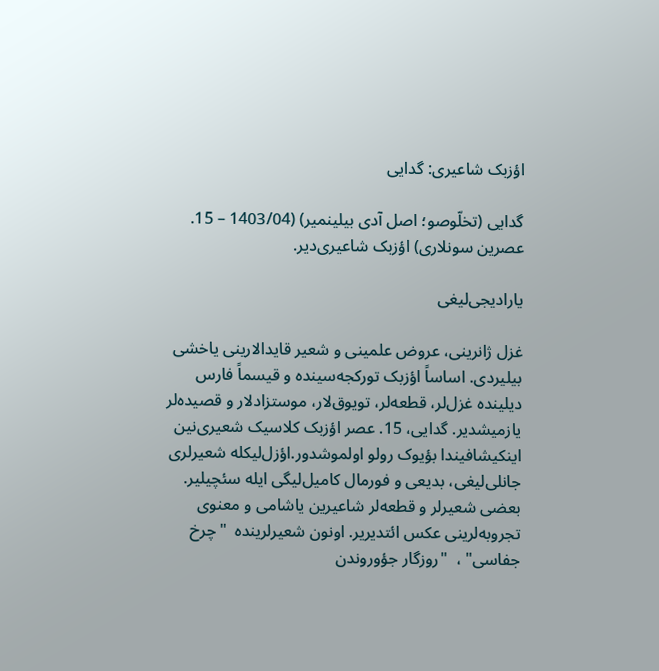اؤزبک شاعیری: گدایی

گدایی (تخلّوصو؛ اصل آدی بیلینمیر) (1403/04 – 15. عصرین سونلاری) اؤزبک شاعیری‌دیر.

یارادیجی‌لیغی

غزل ژانرینی، عروض علمینی و شعیر قایدالارینی یاخشی بیلیردی. اساساً اؤزبک تورکجه‌سینده و قیسماً فارس دیلینده غزل‌لر، قطعه‌لر، تویوق‌لار، موستزادلار و قصیده‌لر یازمیشدیر. گدایی، 15. عصر اؤزبک کلاسیک شعیری‌نین اینکیشافیندا بؤیوک رولو اولموشدور.اؤزل‌لیکله شعیرلری جانلی‌لیغی، بدیعی و فورمال کامیل‌لیگی ایله سئچیلیر. بعضی شعیرلر و قطعه‌لر شاعیرین یاشامی و معنوی تجروبه‌لرینی عکس ائتدیریر. اونون شعیرلرینده  "چرخ جفاسی‌" ،  "روزگار جؤورو‌ندن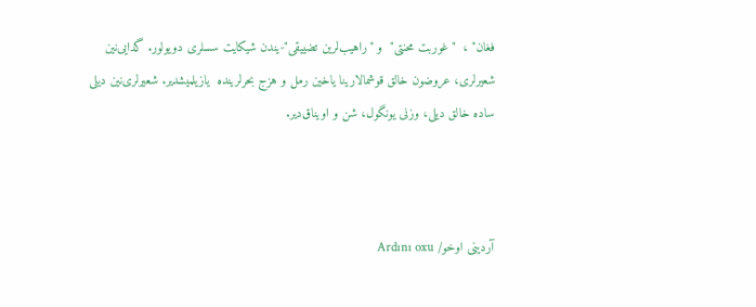فغان" ،  "غوربت محنتی"  و "راهیب‌لرین تضییقی‌"-یندن شیکایت سسلری دویولور. گدایی‌نین شعیرلری، عروضون خالق قوشمالارینا یاخین رمل و هزج بحرلرینده  یازیلمیشدیر. شعیرلری‌نین دیلی ساده خالق دیلی، وزنی یونگول، شن و اویناق‌دیر.



آردینی اوخو/ Ardını oxu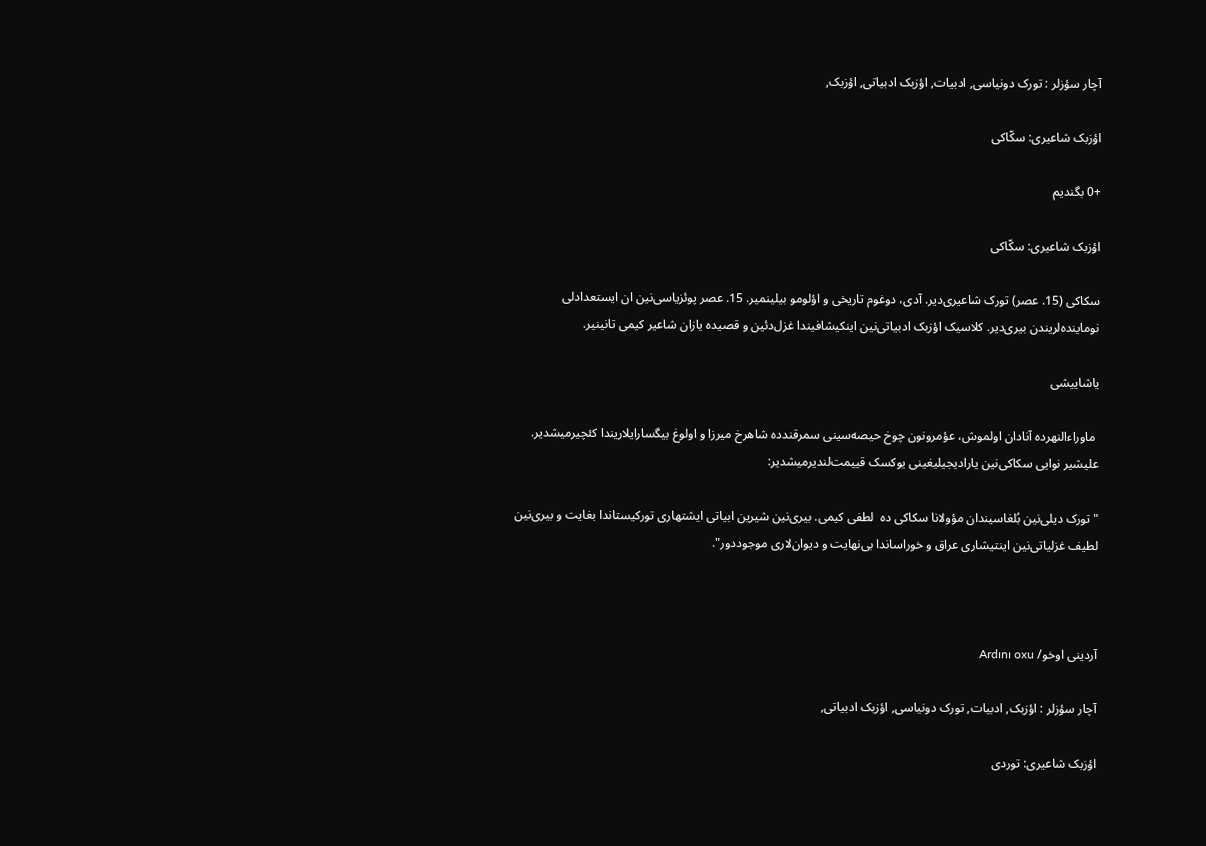آچار سؤزلر : تورک دونیاسی, ادبیات, اؤزبک ادبیاتی, اؤزبک,

اؤزبک شاعیری: سکّاکی

+0 بگندیم

اؤزبک شاعیری: سکّاکی

سکاکی (15. عصر) تورک شاعیری‌دیر. آدی، دوغوم تاریخی و اؤلومو بیلینمیر. 15. عصر پوئزیاسی‌نین ان ایستعدادلی نوماینده‌لریندن بیری‌دیر. کلاسیک اؤزبک ادبیاتی‌نین اینکیشافیندا غزل‌دئین و قصیده‌ یازان شاعیر کیمی تانینیر.

یاشاییشی

 ماوراءالنهرده آنادان اولموش، عؤمرونون چوخ حیصه‌سینی سمرقندده شاهرخ میرزا و اولوغ بیگسارایلاریندا کئچیرمیشدیر. علیشیر نوایی سکاکی‌‌نین یارادیجیلیغینی یوکسک قییمت‌لندیرمیشدیر:

" تورک دیلی‌نین بُلغاسیندان مؤولانا سکاکی ده  لطفی‌ کیمی. بیری‌نین شیرین ابیاتی ایشتهاری تورکیستاندا بغایت و بیری‌نین لطیف غزلیاتی‌نین اینتیشاری عراق و خوراساندا بی‌نهایت‌ و دیوان‌لاری موجوددور".



آردینی اوخو/ Ardını oxu

آچار سؤزلر : اؤزبک, ادبیات, تورک دونیاسی, اؤزبک ادبیاتی,

اؤزبک شاعیری: توردی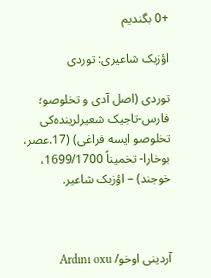+0 بگندیم

اؤزبک شاعیری: توردی

توردی (اصل آدی و تخلوصو؛ فارس-تاجیک شعیرلرینده‌کی تخلوصو ایسه فراغی) (17.عصر، بوخارا- تخمیناً 1699/1700، خوجند) – اؤزبک شاعیر.



آردینی اوخو/ Ardını oxu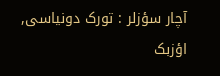آچار سؤزلر : تورک دونیاسی, اؤزبک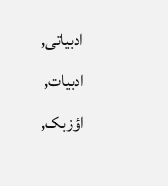ادبیاتی, ادبیات, اؤزبک,